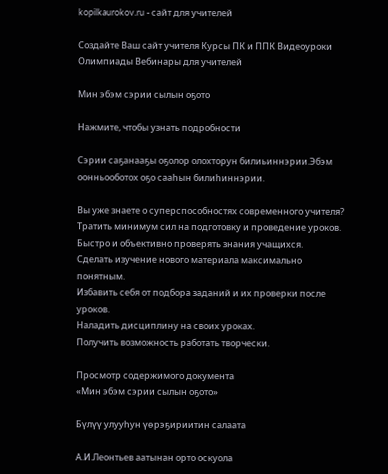kopilkaurokov.ru - сайт для учителей

Создайте Ваш сайт учителя Курсы ПК и ППК Видеоуроки Олимпиады Вебинары для учителей

Мин эбэм сэрии сылын оҕото

Нажмите, чтобы узнать подробности

Сэрии саҕанааҕы оҕолор олохторун билиьиннэрии.Эбэм оонньооботох оҕо сааһын билиһиннэрии.

Вы уже знаете о суперспособностях современного учителя?
Тратить минимум сил на подготовку и проведение уроков.
Быстро и объективно проверять знания учащихся.
Сделать изучение нового материала максимально понятным.
Избавить себя от подбора заданий и их проверки после уроков.
Наладить дисциплину на своих уроках.
Получить возможность работать творчески.

Просмотр содержимого документа
«Мин эбэм сэрии сылын оҕото»

Бүлүү улууһун үөрэҕириитин салаата

А.И.Леонтьев аатынан орто оскуола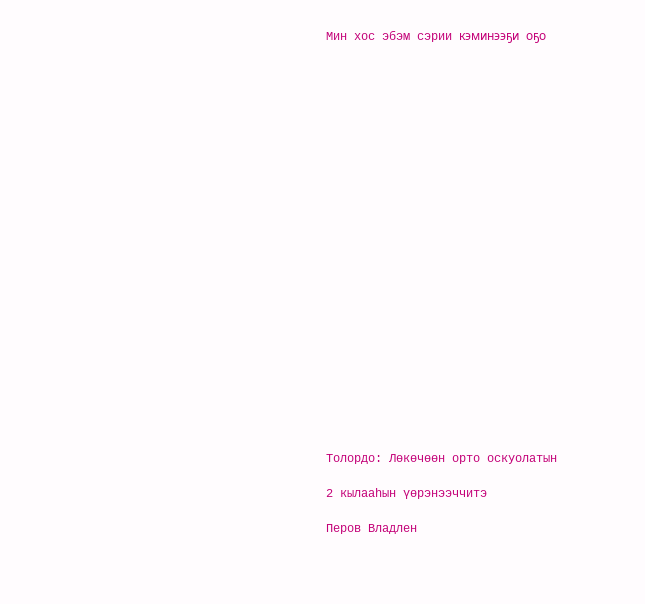Мин хос эбэм сэрии кэминээҕи оҕо























Толордо: Лөкөчөөн орто оскуолатын

2 кылааһын үөрэнээччитэ

Перов Владлен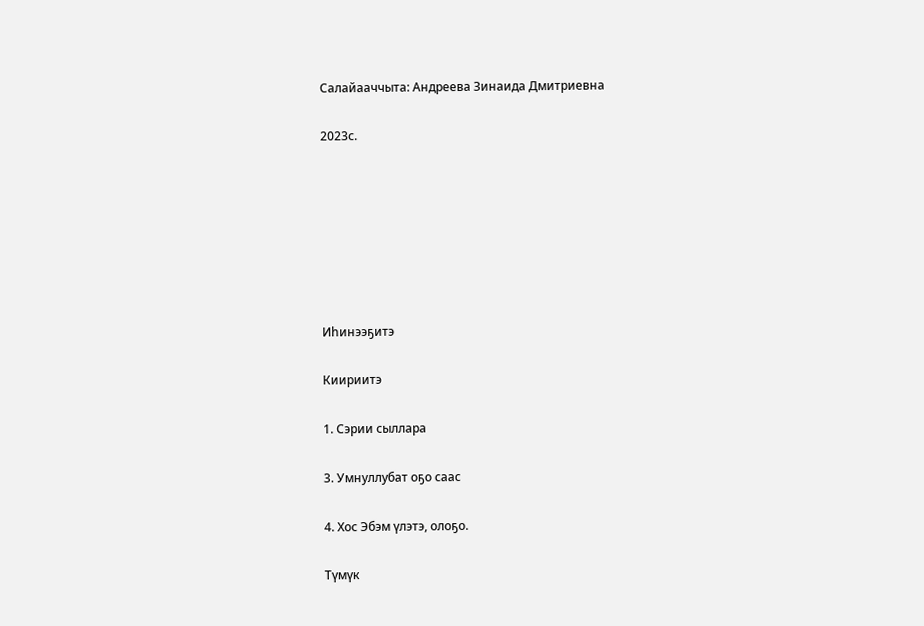Салайааччыта: Андреева Зинаида Дмитриевна

2023с.







Иһинээҕитэ

Киириитэ

1. Сэрии сыллара

3. Умнуллубат оҕо саас

4. Хос Эбэм үлэтэ, олоҕо.

Түмүк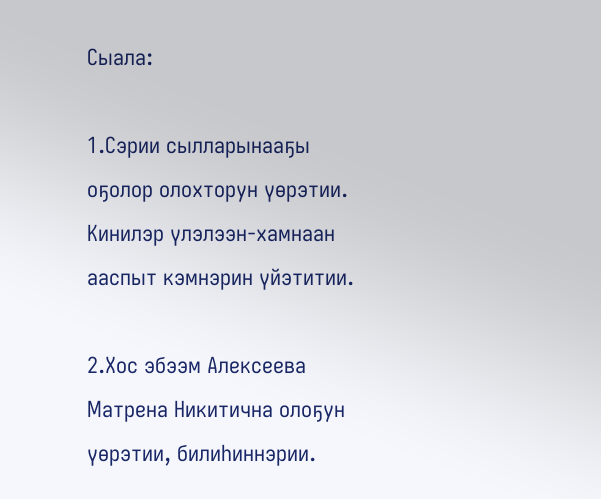Сыала:

1.Сэрии сылларынааҕы оҕолор олохторун үөрэтии. Кинилэр үлэлээн-хамнаан ааспыт кэмнэрин үйэтитии.

2.Хос эбээм Алексеева Матрена Никитична олоҕун үөрэтии, билиһиннэрии.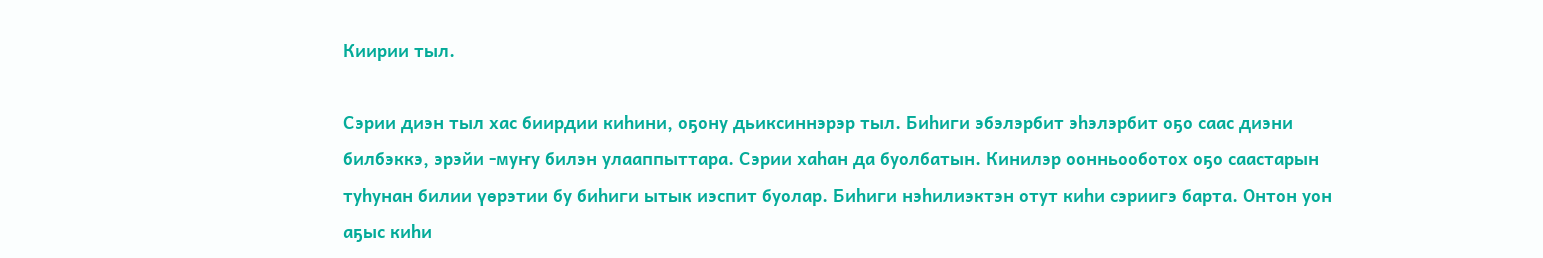Киирии тыл.

Сэрии диэн тыл хас биирдии киһини, оҕону дьиксиннэрэр тыл. Биһиги эбэлэрбит эһэлэрбит оҕо саас диэни билбэккэ, эрэйи -муҥу билэн улааппыттара. Сэрии хаһан да буолбатын. Кинилэр оонньооботох оҕо саастарын туһунан билии үөрэтии бу биһиги ытык иэспит буолар. Биһиги нэһилиэктэн отут киһи сэриигэ барта. Онтон уон аҕыс киһи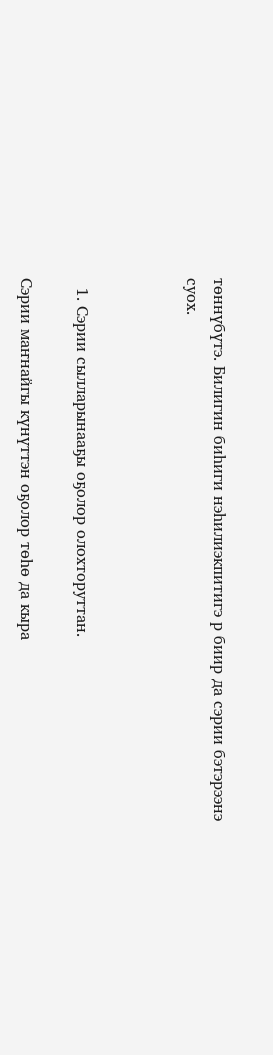төннүбүтэ. Билигин биһиги нэһилиэкпитигэ р биир да сэрии бэтэрээнэ суох.



  1. Сэрии сылларынааҕы оҕолор олохторуттан.

Сэрии маҥнайгы күнүттэн оҕолор төһө да кыра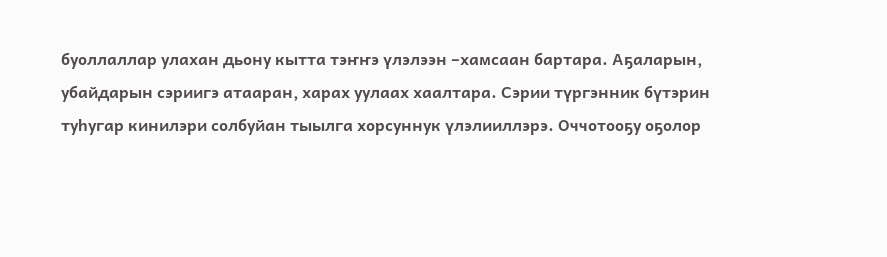буоллаллар улахан дьону кытта тэҥҥэ үлэлээн –хамсаан бартара. Аҕаларын, убайдарын сэриигэ атааран, харах уулаах хаалтара. Сэрии түргэнник бүтэрин туһугар кинилэри солбуйан тыылга хорсуннук үлэлииллэрэ. Оччотооҕу оҕолор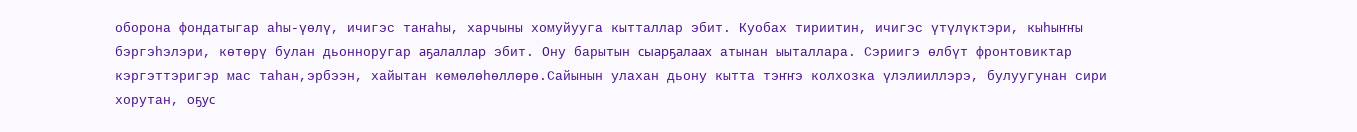оборона фондатыгар аһы-үөлү, ичигэс таҥаһы, харчыны хомуйууга кытталлар эбит. Куобах тириитин, ичигэс үтүлүктэри, кыһыҥҥы бэргэһэлэри, көтөрү булан дьонноругар аҕалаллар эбит. Ону барытын сыарҕалаах атынан ыыталлара. Сэриигэ өлбүт фронтовиктар кэргэттэригэр мас таһан,эрбээн, хайытан көмөлөһөллөрө.Сайынын улахан дьону кытта тэҥҥэ колхозка үлэлииллэрэ, булуугунан сири хорутан, оҕус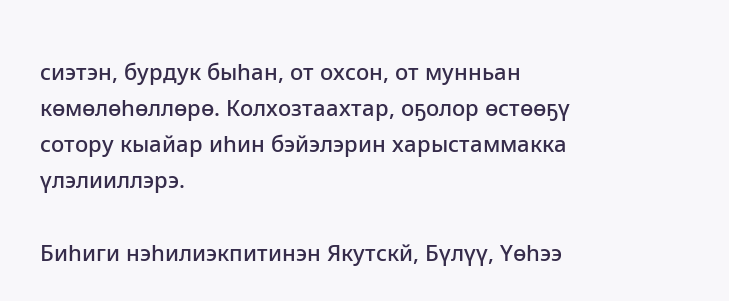сиэтэн, бурдук быһан, от охсон, от мунньан көмөлөһөллөрө. Колхозтаахтар, оҕолор өстөөҕү сотору кыайар иһин бэйэлэрин харыстаммакка үлэлииллэрэ.

Биһиги нэһилиэкпитинэн Якутскй, Бүлүү, Үөһээ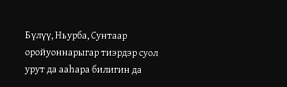Бүлүү, Ньурба, Сунтаар оройуоннарыгар тиэрдэр суол урут да ааһара билигин да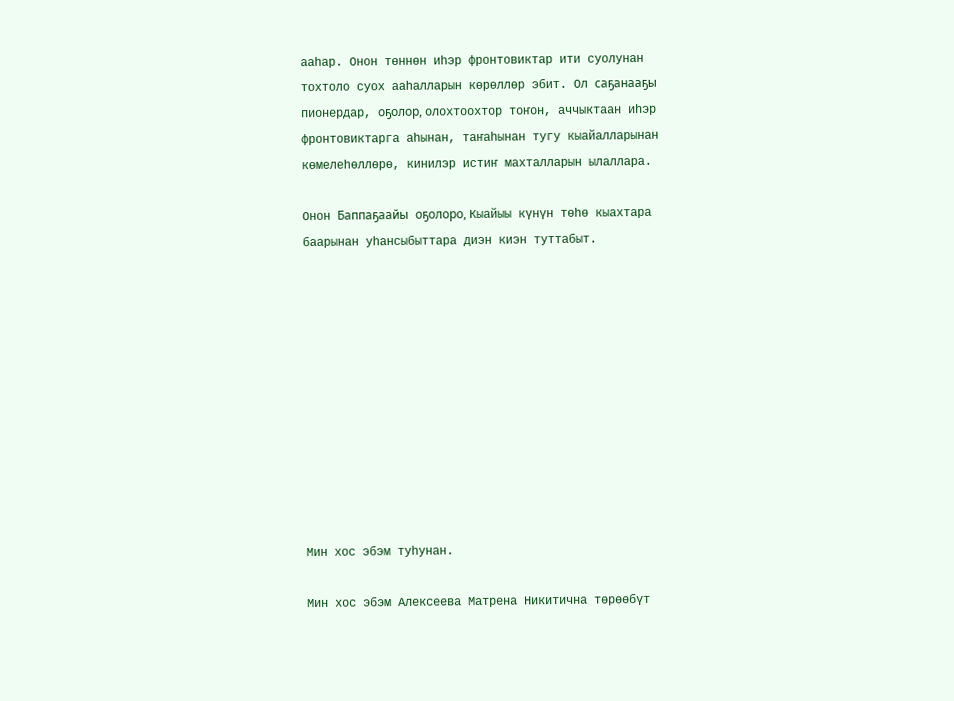ааһар. Онон төннөн иһэр фронтовиктар ити суолунан тохтоло суох ааһалларын көрөллөр эбит. Ол саҕанааҕы пионердар, оҕолор, олохтоохтор тоҥон, аччыктаан иһэр фронтовиктарга аһынан, таҥаһынан тугу кыайалларынан көмелеһөллөрө, кинилэр истиҥ махталларын ылаллара.

Онон Баппаҕаайы оҕолоро, Кыайыы күнүн төһө кыахтара баарынан уһансыбыттара диэн киэн туттабыт.











Мин хос эбэм туһунан.

Мин хос эбэм Алексеева Матрена Никитична төрөөбүт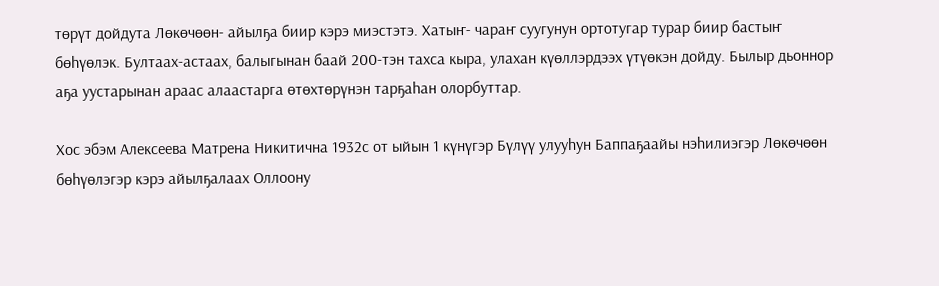төрүт дойдута Лөкөчөөн- айылҕа биир кэрэ миэстэтэ. Хатыҥ- чараҥ суугунун ортотугар турар биир бастыҥ бөһүөлэк. Бултаах-астаах, балыгынан баай 200-тэн тахса кыра, улахан күөллэрдээх үтүөкэн дойду. Былыр дьоннор аҕа уустарынан араас алаастарга өтөхтөрүнэн тарҕаһан олорбуттар.

Хос эбэм Алексеева Матрена Никитична 1932с от ыйын 1 күнүгэр Бүлүү улууһун Баппаҕаайы нэһилиэгэр Лөкөчөөн бөһүөлэгэр кэрэ айылҕалаах Оллоону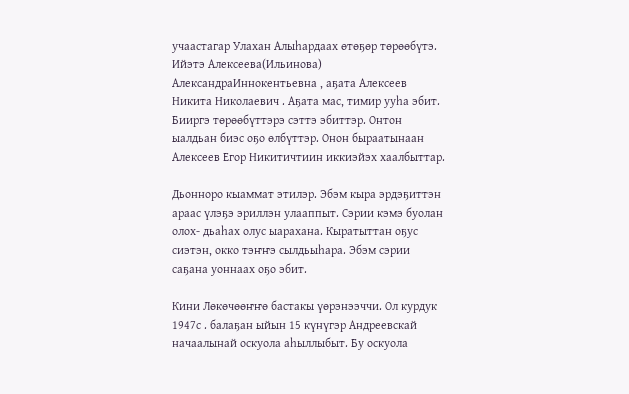учаастагар Улахан Алыһардаах өтөҕөр төрөөбүтэ. Ийэтэ Алексеева(Ильинова) АлександраИннокентьевна , аҕата Алексеев Никита Николаевич . Аҕата мас, тимир ууһа эбит. Бииргэ төрөөбүттэрэ сэттэ эбиттэр. Онтон ыалдьан биэс оҕо өлбүттэр. Онон быраатынаан Алексеев Егор Никитичтиин иккиэйэх хаалбыттар.

Дьонноро кыаммат этилэр. Эбэм кыра эрдэҕиттэн араас үлэҕэ эриллэн улааппыт. Сэрии кэмэ буолан олох- дьаһах олус ыарахана. Кыратыттан оҕус сиэтэн, окко тэҥҥэ сылдьыһара. Эбэм сэрии саҕана уоннаах оҕо эбит.

Кини Лөкөчөөҥҥө бастакы үөрэнээччи. Ол курдук 1947с . балаҕан ыйын 15 күнүгэр Андреевскай начаалынай оскуола аһыллыбыт. Бу оскуола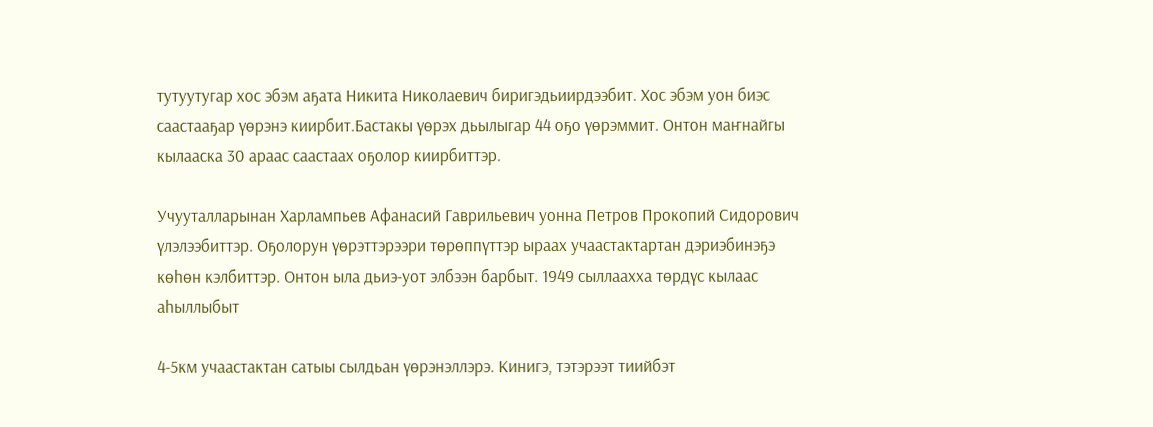тутуутугар хос эбэм аҕата Никита Николаевич биригэдьиирдээбит. Хос эбэм уон биэс саастааҕар үөрэнэ киирбит.Бастакы үөрэх дьылыгар 44 оҕо үөрэммит. Онтон маҥнайгы кылааска 30 араас саастаах оҕолор киирбиттэр.

Учууталларынан Харлампьев Афанасий Гаврильевич уонна Петров Прокопий Сидорович үлэлээбиттэр. Оҕолорун үөрэттэрээри төрөппүттэр ыраах учаастактартан дэриэбинэҕэ көһөн кэлбиттэр. Онтон ыла дьиэ-уот элбээн барбыт. 1949 сыллаахха төрдүс кылаас аһыллыбыт

4-5км учаастактан сатыы сылдьан үөрэнэллэрэ. Кинигэ, тэтэрээт тиийбэт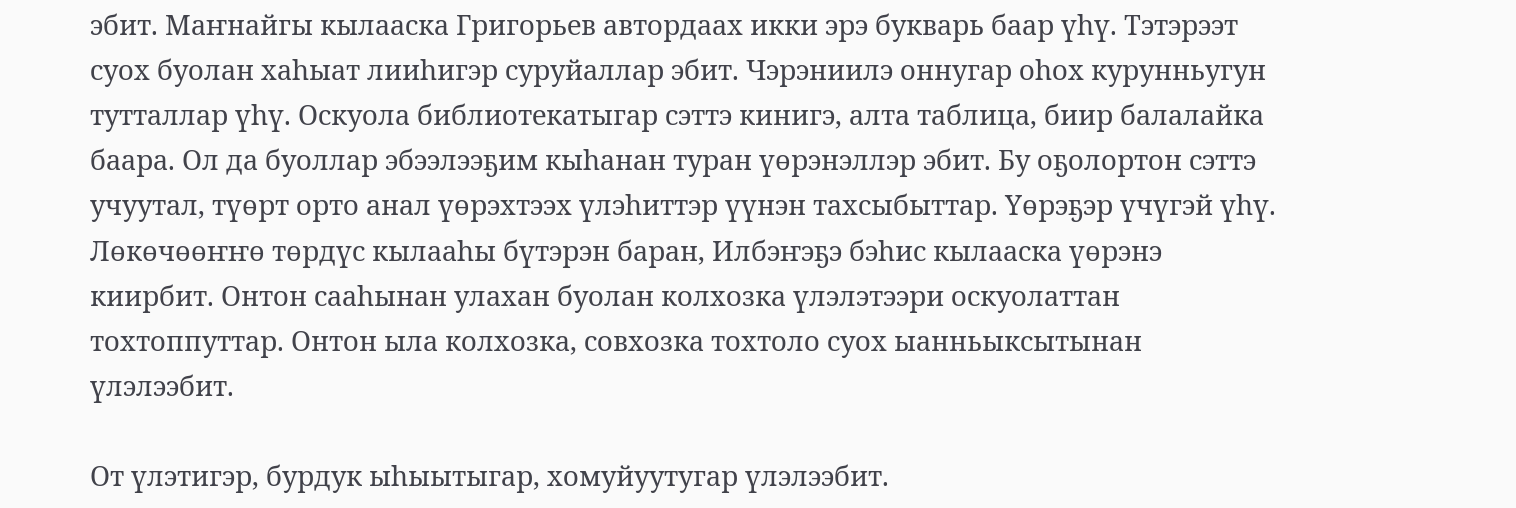эбит. Маҥнайгы кылааска Григорьев автордаах икки эрэ букварь баар үһү. Тэтэрээт суох буолан хаһыат лииһигэр суруйаллар эбит. Чэрэниилэ оннугар оһох курунньугун тутталлар үһү. Оскуола библиотекатыгар сэттэ кинигэ, алта таблица, биир балалайка баара. Ол да буоллар эбээлээҕим кыһанан туран үөрэнэллэр эбит. Бу оҕолортон сэттэ учуутал, түөрт орто анал үөрэхтээх үлэһиттэр үүнэн тахсыбыттар. Үөрэҕэр үчүгэй үһү. Лөкөчөөҥҥө төрдүс кылааһы бүтэрэн баран, Илбэҥэҕэ бэһис кылааска үөрэнэ киирбит. Онтон сааһынан улахан буолан колхозка үлэлэтээри оскуолаттан тохтоппуттар. Онтон ыла колхозка, совхозка тохтоло суох ыанньыксытынан үлэлээбит.

От үлэтигэр, бурдук ыһыытыгар, хомуйуутугар үлэлээбит.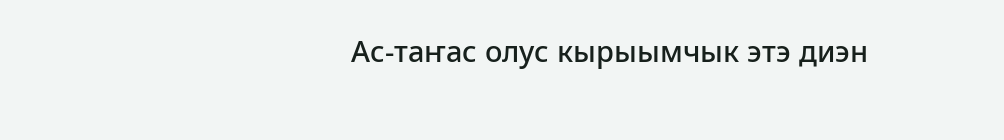Ас-таҥас олус кырыымчык этэ диэн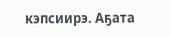кэпсиирэ. Аҕата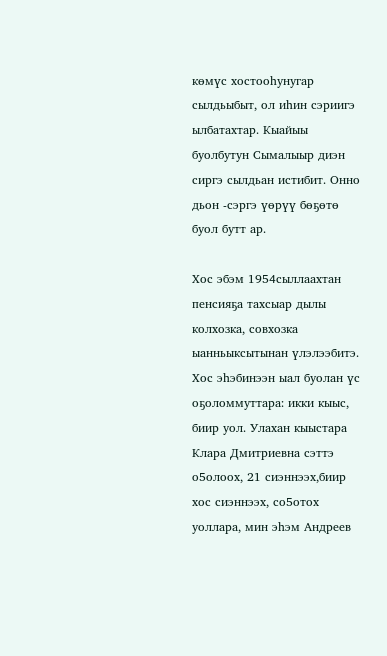көмүс хостооһунугар сылдьыбыт, ол иһин сэриигэ ылбатахтар. Кыайыы буолбутун Сымалыыр диэн сиргэ сылдьан истибит. Онно дьон -сэргэ үөрүү бөҕөтө буол бутт ар.

Хос эбэм 1954сыллаахтан пенсияҕа тахсыар дылы колхозка, совхозка ыанньыксытынан үлэлээбитэ. Хос эһэбинээн ыал буолан үс оҕоломмуттара: икки кыыс, биир уол. Улахан кыыстара Клара Дмитриевна сэттэ о5олоох, 21 сиэннээх,биир хос сиэннээх, со5отох уоллара, мин эһэм Андреев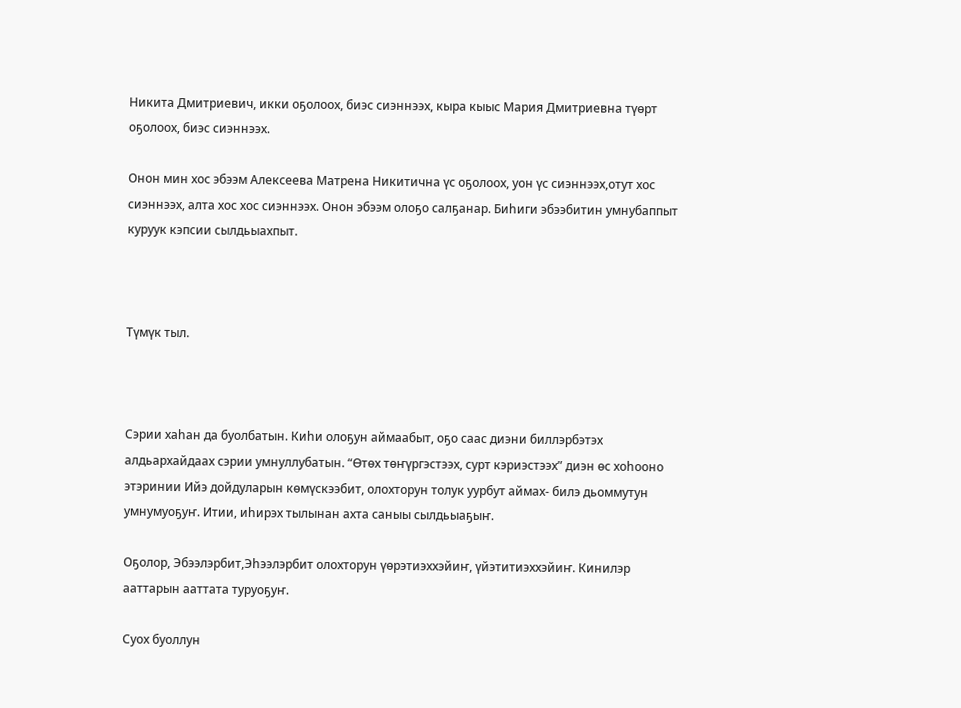Никита Дмитриевич, икки оҕолоох, биэс сиэннээх, кыра кыыс Мария Дмитриевна түөрт оҕолоох, биэс сиэннээх.

Онон мин хос эбээм Алексеева Матрена Никитична үс оҕолоох, уон үс сиэннээх,отут хос сиэннээх, алта хос хос сиэннээх. Онон эбээм олоҕо салҕанар. Биһиги эбээбитин умнубаппыт куруук кэпсии сылдьыахпыт.



Түмүк тыл.



Сэрии хаһан да буолбатын. Киһи олоҕун аймаабыт, оҕо саас диэни биллэрбэтэх алдьархайдаах сэрии умнуллубатын. “Өтөх төҥүргэстээх, сурт кэриэстээх” диэн өс хоһооно этэринии Ийэ дойдуларын көмүскээбит, олохторун толук уурбут аймах- билэ дьоммутун умнумуоҕуҥ. Итии, иһирэх тылынан ахта саныы сылдьыаҕыҥ.

Оҕолор, Эбээлэрбит,Эһээлэрбит олохторун үөрэтиэххэйиҥ, үйэтитиэххэйиҥ. Кинилэр ааттарын ааттата туруоҕуҥ.

Суох буоллун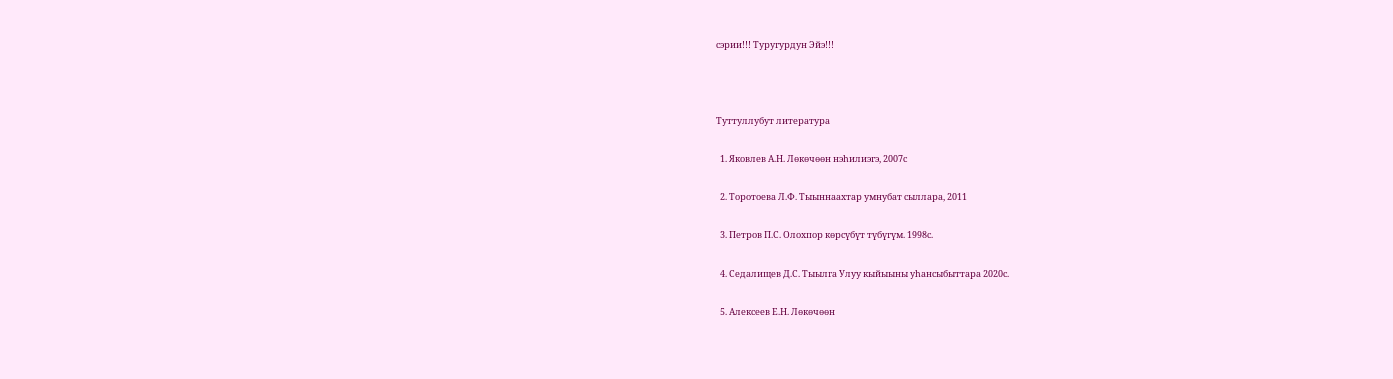сэрии!!! Туругурдун Эйэ!!!



Туттуллубут литература

  1. Яковлев А.Н. Лөкөчөөн нэһилиэгэ, 2007с

  2. Торотоева Л.Ф. Тыыннаахтар умнубат сыллара, 2011

  3. Петров П.С. Олохпор көрсүбүт түбүгүм. 1998с.

  4. Седалищев Д.С. Тыылга Улуу кыйыыны уһансыбыттара 2020с.

  5. Алексеев Е.Н. Лөкөчөөн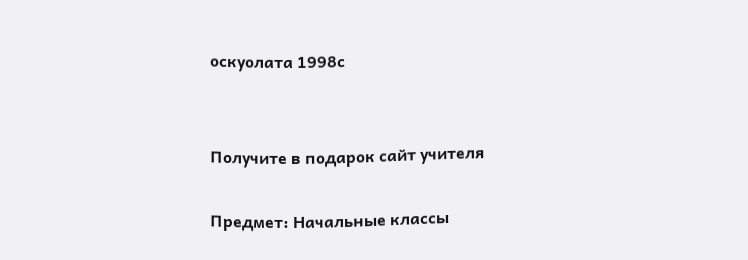оскуолата 1998с


Получите в подарок сайт учителя

Предмет: Начальные классы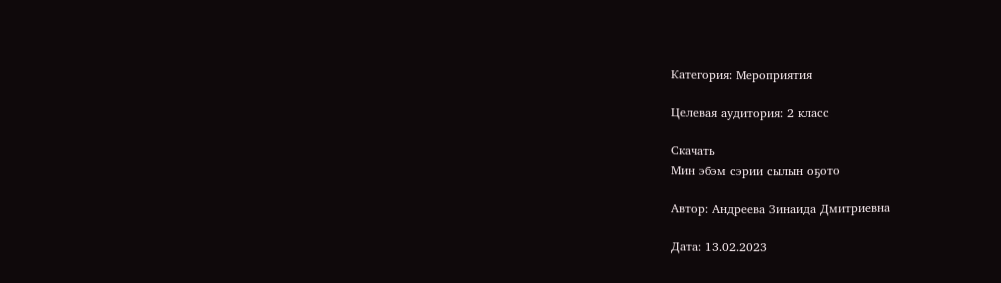Категория: Мероприятия

Целевая аудитория: 2 класс

Скачать
Мин эбэм сэрии сылын оҕото

Автор: Андреева Зинаида Дмитриевна

Дата: 13.02.2023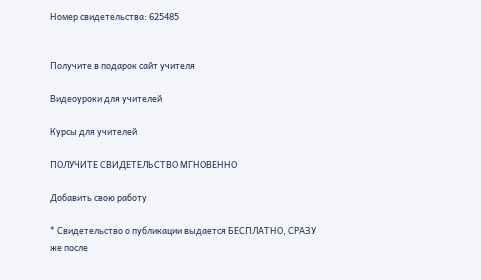Номер свидетельства: 625485


Получите в подарок сайт учителя

Видеоуроки для учителей

Курсы для учителей

ПОЛУЧИТЕ СВИДЕТЕЛЬСТВО МГНОВЕННО

Добавить свою работу

* Свидетельство о публикации выдается БЕСПЛАТНО, СРАЗУ же после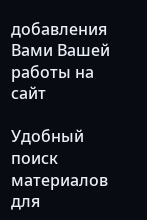добавления Вами Вашей работы на сайт

Удобный поиск материалов для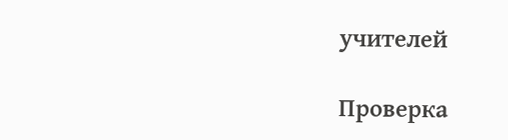учителей

Проверка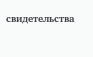свидетельства